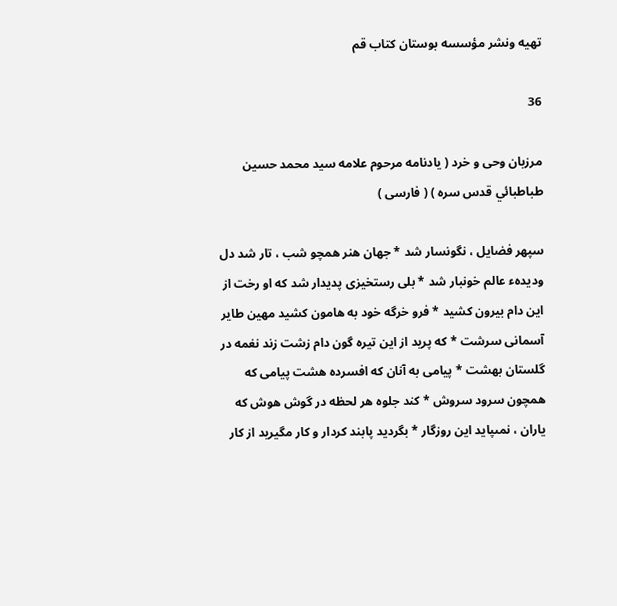تهيه ونشر مؤسسه بوستان كتاب قم

36

مرزبان وحى و خرد ( يادنامه مرحوم علامه سيد محمد حسين طباطبائي قدس سره ) ( فارسى )

سپهر فضايل ، نگونسار شد * جهان هنر همچو شب ، تار شد دل وديدهء عالم خونبار شد * بلى رستخيزى پديدار شد كه او رخت از اين دام بيرون كشيد * فرو خرگه خود به هامون كشيد مهين طاير آسمانى سرشت * كه پريد از اين تيره گون دام زشت زند نغمه در گلستان بهشت * پيامى به آنان كه افسرده هشت پيامى كه همچون سرود سروش * كند جلوه هر لحظه در گوش هوش كه ياران ، نمىپايد اين روزگار * بگرديد پابند كردار و كار مگيريد از كار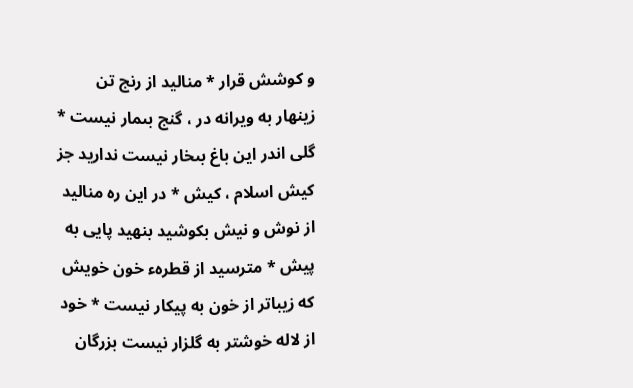و كوشش قرار * مناليد از رنج تن زينهار به ويرانه در ، گنج بىمار نيست * گلى اندر اين باغ بىخار نيست نداريد جز كيش اسلام ، كيش * در اين ره مناليد از نوش و نيش بكوشيد بنهيد پايى به پيش * مترسيد از قطرهء خون خويش كه زيباتر از خون به پيكار نيست * خود از لاله خوشتر به گلزار نيست بزرگان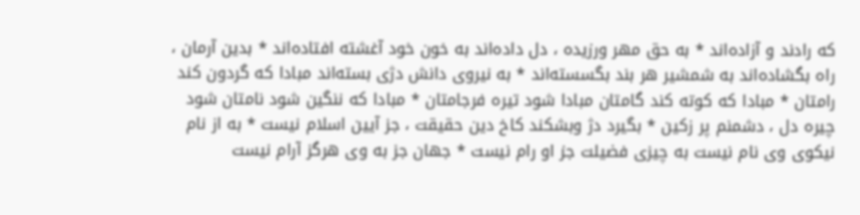كه رادند و آزاده‌اند * به حق مهر ورزيده ، دل داده‌اند به خون خود آغشته افتاده‌اند * بدين آرمان ، راه بگشاده‌اند به شمشير هر بند بگسسته‌اند * به نيروى دانش دژى بسته‌اند مبادا كه گردون كند رامتان * مبادا كه كوته كند گامتان مبادا شود تيره فرجامتان * مبادا كه ننگين شود نامتان شود چيره دل ، دشمنم پر زكين * بگيرد دژ وبشكند كاخ دين حقيقت ، جز آيين اسلام نيست * به از نام نيكوى وى نام نيست به چيزى فضيلت جز او رام نيست * جهان جز به وى هرگز آرام نيست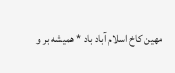مهين كاخ اسلام آباد باد * هميشه بر و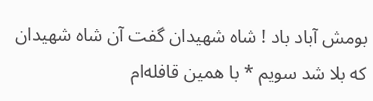بومش آباد باد ! شاه شهيدان گفت آن شاه شهيدان كه بلا شد سويم * با همين قافله‌ام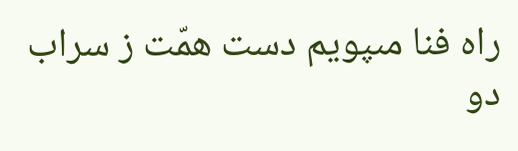راه فنا مىپويم دست همّت ز سراب دو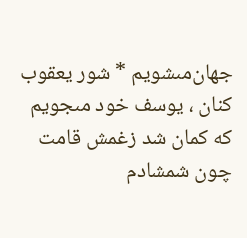جهان‌مىشويم * شور يعقوب كنان ، يوسف خود مىجويم كه كمان شد زغمش قامت چون شمشادم